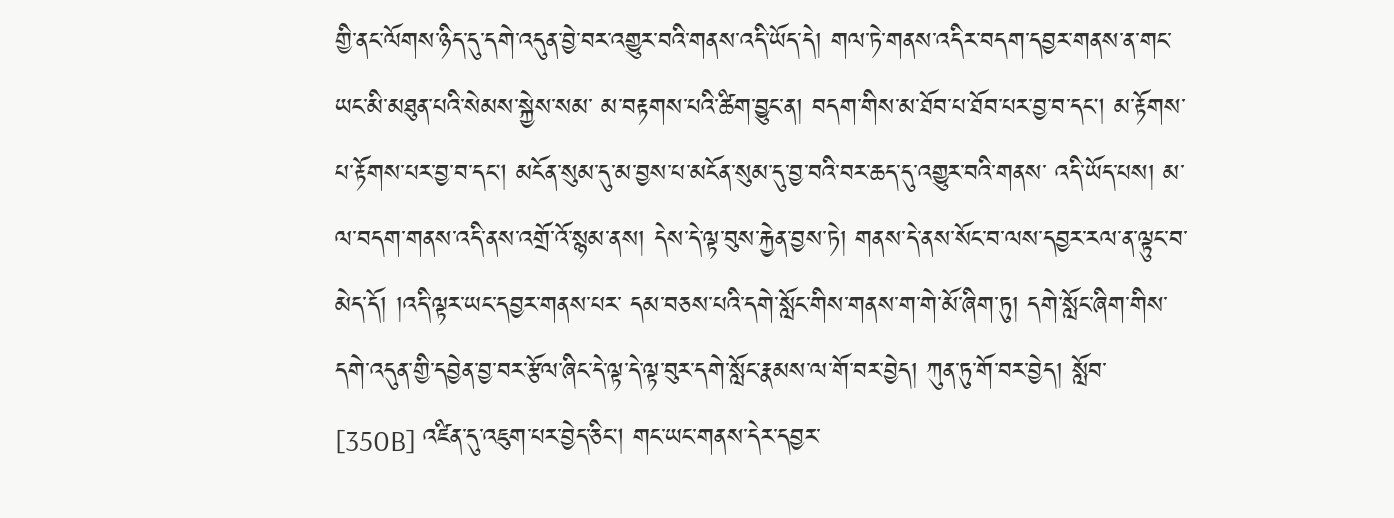གྱི་ནང་ལོགས་ཉིད་དུ་དགེ་འདུན་བྱེ་བར་འགྱུར་བའི་གནས་འདི་ཡོད་དེ། གལ་ཏེ་གནས་འདིར་བདག་དབྱར་གནས་ན་གང་ཡང་མི་མཐུན་པའི་སེམས་སྐྱེས་སམ་ མ་བརྟགས་པའི་ཚིག་བྱུང་ན། བདག་གིས་མ་ཐོབ་པ་ཐོབ་པར་བྱ་བ་དང། མ་རྟོགས་པ་རྟོགས་པར་བྱ་བ་དང། མངོན་སུམ་དུ་མ་བྱས་པ་མངོན་སུམ་དུ་བྱ་བའི་བར་ཆད་དུ་འགྱུར་བའི་གནས་ འདི་ཡོད་པས། མ་ལ་བདག་གནས་འདི་ནས་འགྲོ་འོ་སྙམ་ནས། དེས་དེ་ལྟ་བུས་རྐྱེན་བྱས་ཏེ། གནས་དེ་ནས་སོང་བ་ལས་དབྱར་རལ་ན་ལྟུང་བ་མེད་དོ། །འདི་ལྟར་ཡང་དབྱར་གནས་པར་ དམ་བཅས་པའི་དགེ་སློང་གིས་གནས་ག་གེ་མོ་ཞིག་ཏུ། དགེ་སློང་ཞིག་གིས་དགེ་འདུན་གྱི་དབྱེན་བྱ་བར་རྩོལ་ཞིང་དེ་ལྟ་དེ་ལྟ་བུར་དགེ་སློང་རྣམས་ལ་གོ་བར་བྱེད། ཀུན་ཏུ་གོ་བར་བྱེད། སློབ་ [350B] འཛིན་དུ་འཇུག་པར་བྱེད་ཅིང། གང་ཡང་གནས་དེར་དབྱར་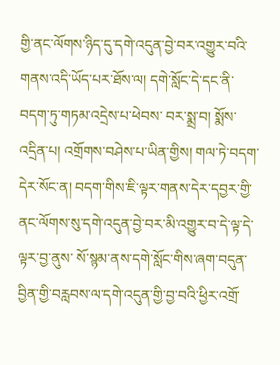གྱི་ནང་ལོགས་ཉིད་དུ་དགེ་འདུན་བྱེ་བར་འགྱུར་བའི་གནས་འདི་ཡོད་པར་ཐོས་ལ། དགེ་སློང་དེ་དང་ནི་བདག་ཏུ་གཏམ་འདྲེས་པ་ཕེབས་ བར་སྨྲ་བ། སྨོས་འདྲིན་པ། འགྲོགས་བཤེས་པ་ཡིན་གྱིས། གལ་ཏེ་བདག་དེར་སོང་ན། བདག་གིས་ཇི་ལྟར་གནས་དེར་དབྱར་གྱི་ནང་ལོགས་སུ་དགེ་འདུན་བྱེ་བར་མི་འགྱུར་བ་དེ་ལྟ་དེ་ལྟར་བྱ་ནུས་ སོ་སྙམ་ནས་དགེ་སློང་གིས་ཞག་བདུན་བྱིན་གྱི་བརླབས་ལ་དགེ་འདུན་གྱི་བྱ་བའི་ཕྱིར་འགྲོ་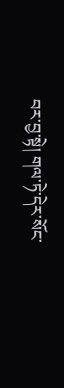བར་བྱ་སྟེ། གལ་ཏེ་དེར་སོང་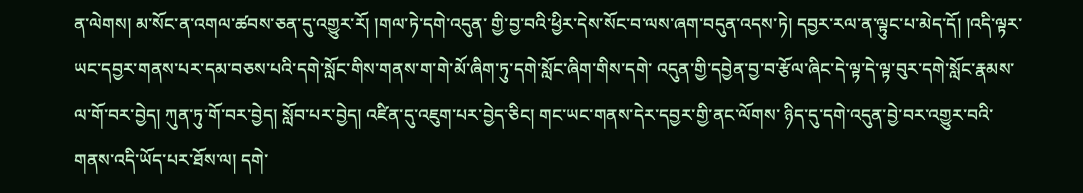ན་ལེགས། མ་སོང་ན་འགལ་ཚབས་ཅན་དུ་འགྱུར་རོ། །གལ་ཏེ་དགེ་འདུན་ གྱི་བྱ་བའི་ཕྱིར་དེས་སོང་བ་ལས་ཞག་བདུན་འདས་ཏེ། དབྱར་རལ་ན་ལྟུང་པ་མེད་དོ། །འདི་ལྟར་ཡང་དབྱར་གནས་པར་དམ་བཅས་པའི་དགེ་སློང་གིས་གནས་ག་གེ་མོ་ཞིག་ཏུ་དགེ་སློང་ཞིག་གིས་དགེ་ འདུན་གྱི་དབྱེན་བྱ་བ་རྩོལ་ཞིང་དེ་ལྟ་དེ་ལྟ་བུར་དགེ་སློང་རྣམས་ལ་གོ་བར་བྱེད། ཀུན་ཏུ་གོ་བར་བྱེད། སློབ་པར་བྱེད། འཛིན་དུ་འཇུག་པར་བྱེད་ཅིང། གང་ཡང་གནས་དེར་དབྱར་གྱི་ནང་ལོགས་ ཉིད་དུ་དགེ་འདུན་བྱེ་བར་འགྱུར་བའི་གནས་འདི་ཡོད་པར་ཐོས་ལ། དགེ་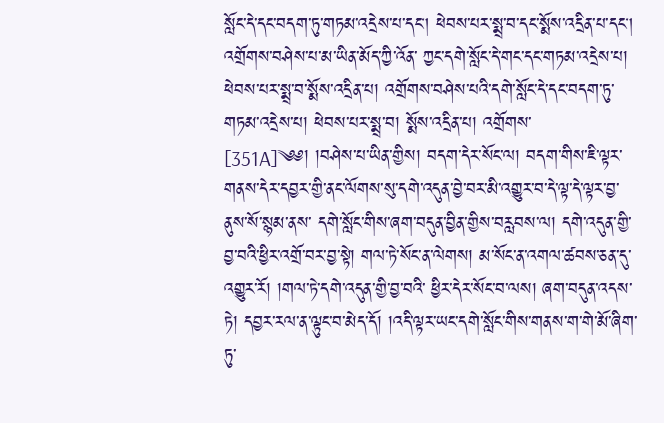སློང་དེ་དང་བདག་ཏུ་གཏམ་འདྲེས་པ་དང། ཕེབས་པར་སྨྲ་བ་དང་སྨོས་འདྲིན་པ་དང། འགྲོགས་བཤེས་པ་མ་ཡིན་མོད་ཀྱི་འོན་ ཀྱང་དགེ་སློང་དེ་གང་དང་གཏམ་འདྲེས་པ། ཕེབས་པར་སྨྲ་བ་སྨོས་འདྲིན་པ། འགྲོགས་བཤེས་པའི་དགེ་སློང་དེ་དང་བདག་ཏུ་གཏམ་འདྲེས་པ། ཕེབས་པར་སྨྲ་བ། སྨོས་འདྲིན་པ། འགྲོགས་ [351A]༄༅། །བཤེས་པ་ཡིན་གྱིས། བདག་དེར་སོང་ལ། བདག་གིས་ཇི་ལྟར་གནས་དེར་དབྱར་གྱི་ནང་ལོགས་སུ་དགེ་འདུན་བྱེ་བར་མི་འགྱུར་བ་དེ་ལྟ་དེ་ལྟར་བྱ་ནུས་སོ་སྙམ་ནས་ དགེ་སློང་གིས་ཞག་བདུན་བྱིན་གྱིས་བརླབས་ལ། དགེ་འདུན་གྱི་བྱ་བའི་ཕྱིར་འགྲོ་བར་བྱ་སྟེ། གལ་ཏེ་སོང་ན་ལེགས། མ་སོང་ན་འགལ་ཚབས་ཅན་དུ་འགྱུར་རོ། །གལ་ཏེ་དགེ་འདུན་གྱི་བྱ་བའི་ ཕྱིར་དེར་སོང་བ་ལས། ཞག་བདུན་འདས་ཏེ། དབྱར་རལ་ན་ལྟུང་བ་མེད་དོ། །འདི་ལྟར་ཡང་དགེ་སློང་གིས་གནས་ག་གེ་མོ་ཞིག་ཏུ་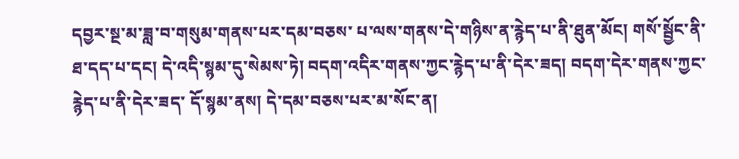དབྱར་སྔ་མ་ཟླ་བ་གསུམ་གནས་པར་དམ་བཅས་ པ་ལས་གནས་དེ་གཉིས་ན་རྙེད་པ་ནི་ཐུན་མོང། གསོ་སྦྱོང་ནི་ཐ་དད་པ་དང། དེ་འདི་སྙམ་དུ་སེམས་ཏེ། བདག་འདིར་གནས་ཀྱང་རྙེད་པ་ནི་དེར་ཟད། བདག་དེར་གནས་ཀྱང་རྙེད་པ་ནི་དེར་ཟད་ དོ་སྙམ་ནས། དེ་དམ་བཅས་པར་མ་སོང་ན།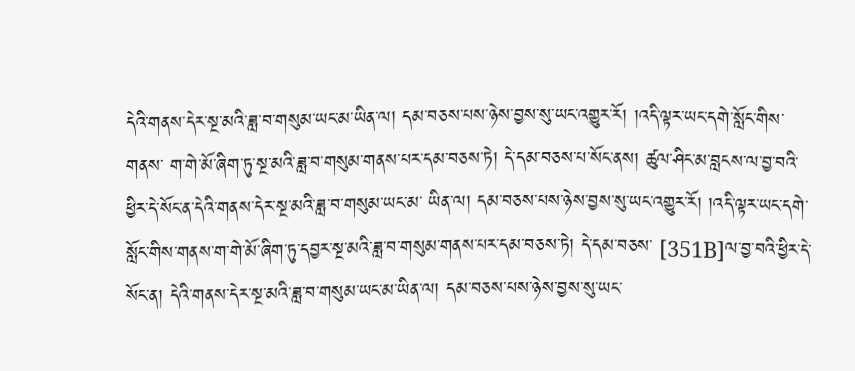དེའི་གནས་དེར་སྔ་མའི་ཟླ་བ་གསུམ་ཡང་མ་ཡིན་ལ། དམ་བཅས་པས་ཉེས་བྱས་སུ་ཡང་འགྱུར་རོ། །འདི་ལྟར་ཡང་དགེ་སློང་གིས་གནས་ ག་གེ་མོ་ཞིག་ཏུ་སྔ་མའི་ཟླ་བ་གསུམ་གནས་པར་དམ་བཅས་ཏེ། དེ་དམ་བཅས་པ་སོང་ནས། ཚུལ་ཤིང་མ་བླངས་ལ་བྱ་བའི་ཕྱིར་དེ་སོང་ན་དེའི་གནས་དེར་སྔ་མའི་ཟླ་བ་གསུམ་ཡང་མ་ ཡིན་ལ། དམ་བཅས་པས་ཉེས་བྱས་སུ་ཡང་འགྱུར་རོ། །འདི་ལྟར་ཡང་དགེ་སློང་གིས་གནས་ག་གེ་མོ་ཞིག་ཏུ་དབྱར་སྔ་མའི་ཟླ་བ་གསུམ་གནས་པར་དམ་བཅས་ཏེ། དེ་དམ་བཅས་ [351B]ལ་བྱ་བའི་ཕྱིར་དེ་སོང་ན། དེའི་གནས་དེར་སྔ་མའི་ཟླ་བ་གསུམ་ཡང་མ་ཡིན་ལ། དམ་བཅས་པས་ཉེས་བྱས་སུ་ཡང་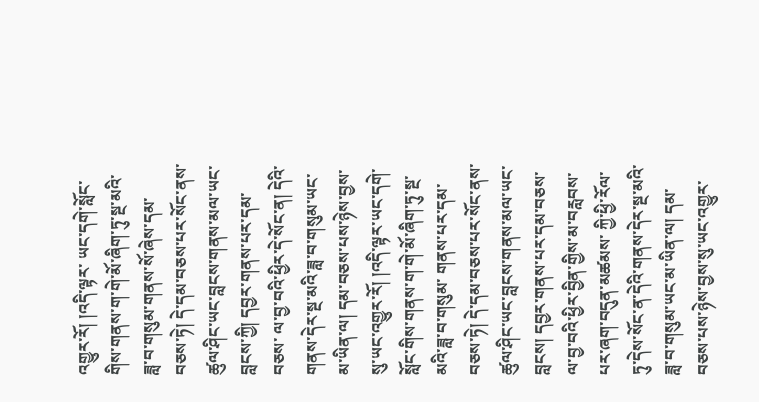འགྱུར་རོ། །འདི་ལྟར་ ཡང་དགེ་སློང་གིས་གནས་ག་གེ་མོ་ཞིག་ཏུ་སྔ་མའི་ཟླ་བ་གསུམ་གནས་སོ་ཞེས་དམ་བཅས་ཏེ། དེ་དམ་བཅས་པར་སོང་ནས་ཚུལ་ཤིང་ཡང་བླངས་གནས་མལ་ཡང་བླངས་ཀྱི། དབྱར་གནས་པར་དམ་བཅས་ ལ་བྱ་བའི་ཕྱིར་དེ་སོང་ན། དེའི་གནས་དེར་སྔ་མའི་ཟླ་བ་གསུམ་ཡང་མ་ཡིན་ལ། དམ་བཅས་པས་ཉེས་བྱས་སུ་ཡང་འགྱུར་རོ། །འདི་ལྟར་ཡང་དགེ་སློང་གིས་གནས་ག་གེ་མོ་ཞིག་ཏུ་སྔ་མའི་ཟླ་བ་གསུམ་ གནས་པར་དམ་བཅས་ཏེ། དེ་དམ་བཅས་པར་སོང་ནས་ཚུལ་ཤིང་ཡང་བླངས་གནས་མལ་ཡང་བླངས། དབྱར་གནས་པར་དམ་བཅས་ལ་བྱ་བའི་ཕྱིར་བྱིན་གྱིས་མ་བརླབས་པར་ཞག་བདུན་མཚམས་ ཀྱི་ཕྱི་རོལ་ཏུ་དེས་སོང་ན་དེའི་གནས་དེར་སྔ་མའི་ཟླ་བ་གསུམ་ཡང་མ་ཡིན་ལ། དམ་བཅས་པས་ཉེས་བྱས་སུ་ཡང་འགྱུར་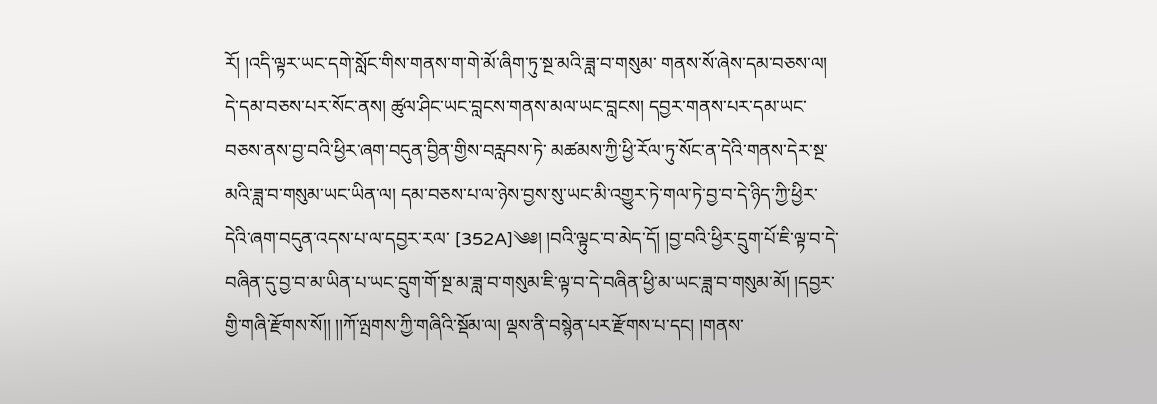རོ། །འདི་ལྟར་ཡང་དགེ་སློང་གིས་གནས་ག་གེ་མོ་ཞིག་ཏུ་སྔ་མའི་ཟླ་བ་གསུམ་ གནས་སོ་ཞེས་དམ་བཅས་ལ། དེ་དམ་བཅས་པར་སོང་ནས། ཚུལ་ཤིང་ཡང་བླངས་གནས་མལ་ཡང་བླངས། དབྱར་གནས་པར་དམ་ཡང་བཅས་ནས་བྱ་བའི་ཕྱིར་ཞག་བདུན་བྱིན་གྱིས་བརླབས་ཏེ་ མཚམས་ཀྱི་ཕྱི་རོལ་ཏུ་སོང་ན་དེའི་གནས་དེར་སྔ་མའི་ཟླ་བ་གསུམ་ཡང་ཡིན་ལ། དམ་བཅས་པ་ལ་ཉེས་བྱས་སུ་ཡང་མི་འགྱུར་ཏེ་གལ་ཏེ་བྱ་བ་དེ་ཉིད་ཀྱི་ཕྱིར་དེའི་ཞག་བདུན་འདས་པ་ལ་དབྱར་རལ་ [352A]༄༅། །བའི་ལྟུང་བ་མེད་དོ། །བྱ་བའི་ཕྱིར་དྲུག་པོ་ཇི་ལྟ་བ་དེ་བཞིན་དུ་བྱ་བ་མ་ཡིན་པ་ཡང་དྲུག་གོ་སྔ་མ་ཟླ་བ་གསུམ་ཇི་ལྟ་བ་དེ་བཞིན་ཕྱི་མ་ཡང་ཟླ་བ་གསུམ་མོ། །དབྱར་ གྱི་གཞི་རྫོགས་སོ།། །།ཀོ་ལྤགས་ཀྱི་གཞིའི་སྡོམ་ལ། ལྡས་ནི་བསྙེན་པར་རྫོགས་པ་དང། །གནས་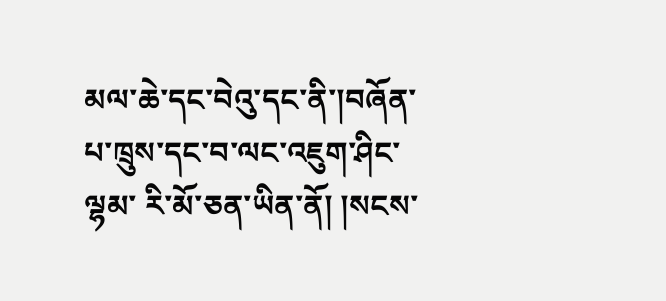མལ་ཆེ་དང་བེའུ་དང་ནི་།བཞོན་པ་ཁྲུས་དང་བ་ལང་འཇུག་ཤིང་ལྷམ་ རི་མོ་ཅན་ཡིན་ནོ། །སངས་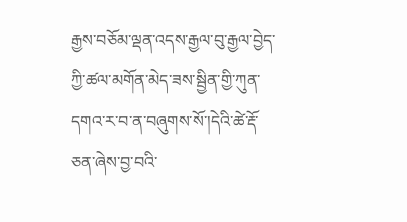རྒྱས་བཅོམ་ལྡན་འདས་རྒྱལ་བུ་རྒྱལ་བྱེད་ཀྱི་ཚལ་མགོན་མེད་ཟས་སྦྱིན་གྱི་ཀུན་དགའ་ར་བ་ན་བཞུགས་སོ་།དེའི་ཚེ་རྡོ་ཅན་ཞེས་བྱ་བའི་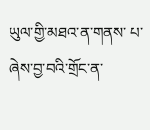ཡུལ་གྱི་མཐའ་ན་གནས་ པ་ཞེས་བྱ་བའི་གྲོང་ན་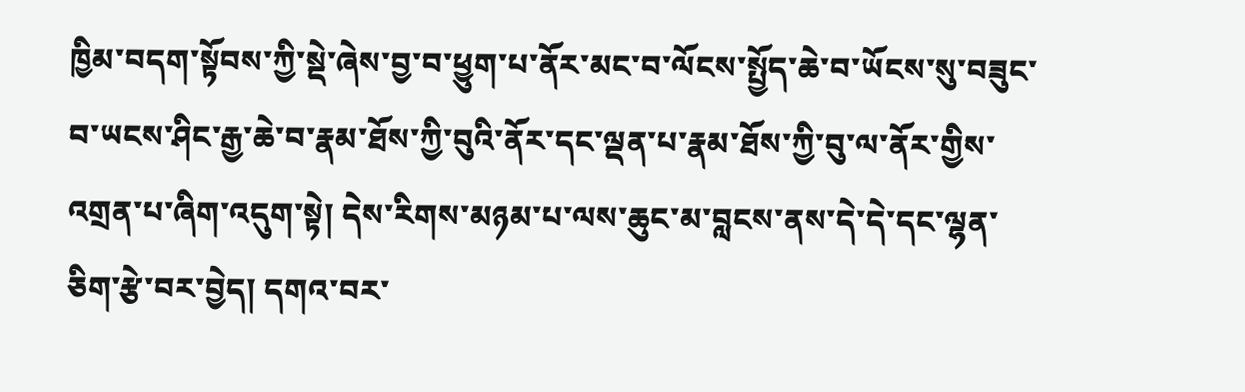ཁྱིམ་བདག་སྟོབས་ཀྱི་སྡེ་ཞེས་བྱ་བ་ཕྱུག་པ་ནོར་མང་བ་ལོངས་སྤྱོད་ཆེ་བ་ཡོངས་སུ་བཟུང་བ་ཡངས་ཤིང་རྒྱ་ཆེ་བ་རྣམ་ཐོས་ཀྱི་བུའི་ནོར་དང་ལྡན་པ་རྣམ་ཐོས་ཀྱི་བུ་ལ་ནོར་གྱིས་ འགྲན་པ་ཞིག་འདུག་སྟེ། དེས་རིགས་མཉམ་པ་ལས་ཆུང་མ་བླངས་ནས་དེ་དེ་དང་ལྷན་ཅིག་རྩེ་བར་བྱེད། དགའ་བར་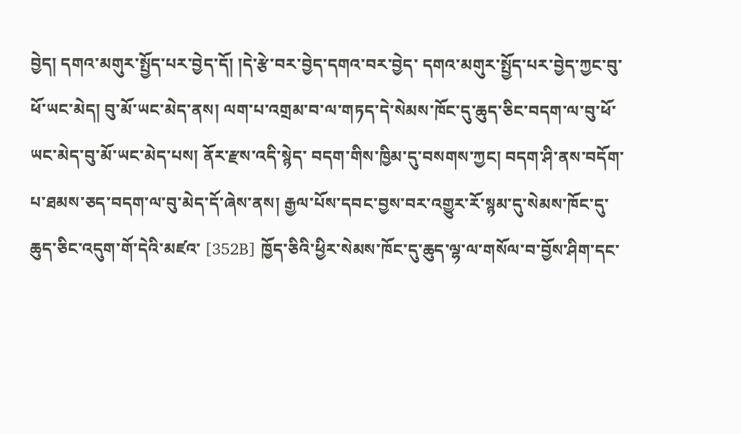བྱེད། དགའ་མགུར་སྤྱོད་པར་བྱེད་དོ། །དེ་རྩེ་བར་བྱེད་དགའ་བར་བྱེད་ དགའ་མགུར་སྤྱོད་པར་བྱེད་ཀྱང་བུ་ཕོ་ཡང་མེད། བུ་མོ་ཡང་མེད་ནས། ལག་པ་འགྲམ་བ་ལ་གཏད་དེ་སེམས་ཁོང་དུ་ཆུད་ཅིང་བདག་ལ་བུ་ཕོ་ཡང་མེད་བུ་མོ་ཡང་མེད་པས། ནོར་རྫས་འདི་སྙེད་ བདག་གིས་ཁྱིམ་དུ་བསགས་ཀྱང། བདག་ཤི་ནས་བདོག་པ་ཐམས་ཅད་བདག་ལ་བུ་མེད་དོ་ཞེས་ནས། རྒྱལ་པོས་དབང་བྱས་བར་འགྱུར་རོ་སྙམ་དུ་སེམས་ཁོང་དུ་ཆུད་ཅིང་འདུག་གོ་དེའི་མཛའ་ [352B] ཁྱོད་ཅིའི་ཕྱིར་སེམས་ཁོང་དུ་ཆུད་ལྷ་ལ་གསོལ་བ་བྱོས་ཤིག་དང་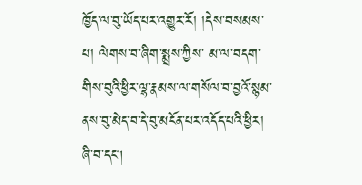ཁྱོད་ལ་བུ་ཡོད་པར་འགྱུར་རོ། །དེས་བསམས་པ། ལེགས་བ་ཞིག་སྨྲས་ཀྱིས་ མ་ལ་བདག་གིས་བུའི་ཕྱིར་ལྷ་རྣམས་ལ་གསོལ་བ་བྱའོ་སྙམ་ནས་བུ་མེད་བ་དེ་བུ་མངོན་པར་འདོད་པའི་ཕྱིར། ཞི་བ་དང།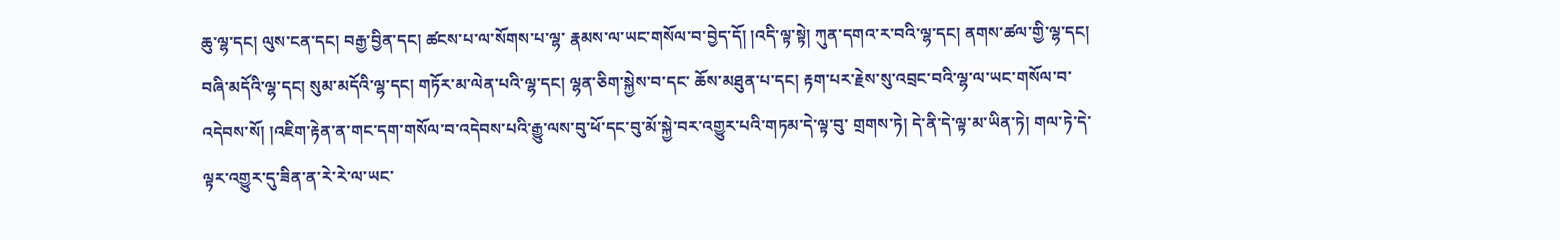ཆུ་ལྷ་དང། ལུས་ངན་དང། བརྒྱ་བྱིན་དང། ཚངས་པ་ལ་སོགས་པ་ལྷ་ རྣམས་ལ་ཡང་གསོལ་བ་བྱེད་དོ། །འདི་ལྟ་སྟེ། ཀུན་དགའ་ར་བའི་ལྷ་དང། ནགས་ཚལ་གྱི་ལྷ་དང། བཞི་མདོའི་ལྷ་དང། སུམ་མདོའི་ལྷ་དང། གཏོར་མ་ལེན་པའི་ལྷ་དང། ལྷན་ཅིག་སྐྱེས་བ་དང་ ཆོས་མཐུན་པ་དང། རྟག་པར་རྗེས་སུ་འབྲང་བའི་ལྷ་ལ་ཡང་གསོལ་བ་འདེབས་སོ། །འཇིག་རྟེན་ན་གང་དག་གསོལ་བ་འདེབས་པའི་རྒྱུ་ལས་བུ་ཕོ་དང་བུ་མོ་སྐྱེ་བར་འགྱུར་པའི་གཏམ་དེ་ལྟ་བུ་ གྲགས་ཏེ། དེ་ནི་དེ་ལྟ་མ་ཡིན་ཏེ། གལ་ཏེ་དེ་ལྟར་འགྱུར་དུ་ཟིན་ན་རེ་རེ་ལ་ཡང་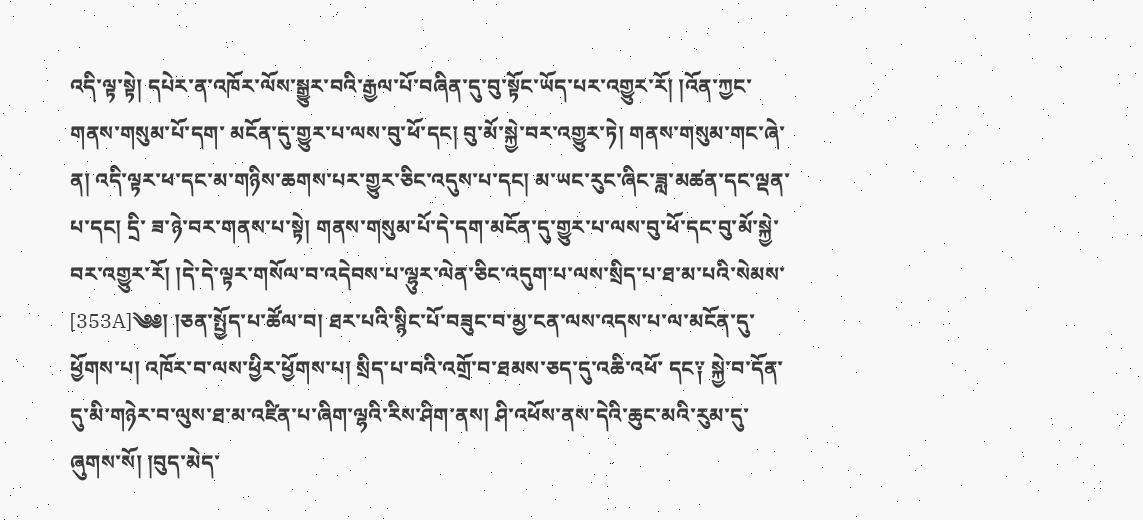འདི་ལྟ་སྟེ། དཔེར་ན་འཁོར་ལོས་སྒྱུར་བའི་རྒྱལ་པོ་བཞིན་དུ་བུ་སྟོང་ཡོད་པར་འགྱུར་རོ། །འོན་ཀྱང་གནས་གསུམ་པོ་དག་ མངོན་དུ་གྱུར་པ་ལས་བུ་ཕོ་དང། བུ་མོ་སྐྱེ་བར་འགྱུར་ཏེ། གནས་གསུམ་གང་ཞེ་ན། འདི་ལྟར་ཕ་དང་མ་གཉིས་ཆགས་པར་གྱུར་ཅིང་འདུས་པ་དང། མ་ཡང་རུང་ཞིང་ཟླ་མཚན་དང་ལྡན་པ་དང། དྲི་ ཟ་ཉེ་བར་གནས་པ་སྟེ། གནས་གསུམ་པོ་དེ་དག་མངོན་དུ་གྱུར་པ་ལས་བུ་ཕོ་དང་བུ་མོ་སྐྱེ་བར་འགྱུར་རོ། །དེ་དེ་ལྟར་གསོལ་བ་འདེབས་པ་ལྷུར་ལེན་ཅིང་འདུག་པ་ལས་སྲིད་པ་ཐ་མ་པའི་སེམས་ [353A]༄༅། །ཅན་སྤྱོད་པ་ཚོལ་བ། ཐར་པའི་སྙིང་པོ་བཟུང་བ་མྱ་ངན་ལས་འདས་པ་ལ་མངོན་དུ་ཕྱོགས་པ། འཁོར་བ་ལས་ཕྱིར་ཕྱོགས་པ། སྲིད་པ་བའི་འགྲོ་བ་ཐམས་ཅད་དུ་འཆི་འཕོ་ དང༑ སྐྱེ་བ་དོན་དུ་མི་གཉེར་བ་ལུས་ཐ་མ་འཛིན་པ་ཞིག་ལྷའི་རིས་ཤིག་ནས། ཤི་འཕོས་ནས་དེའི་ཆུང་མའི་རུམ་དུ་ཞུགས་སོ། །བུད་མེད་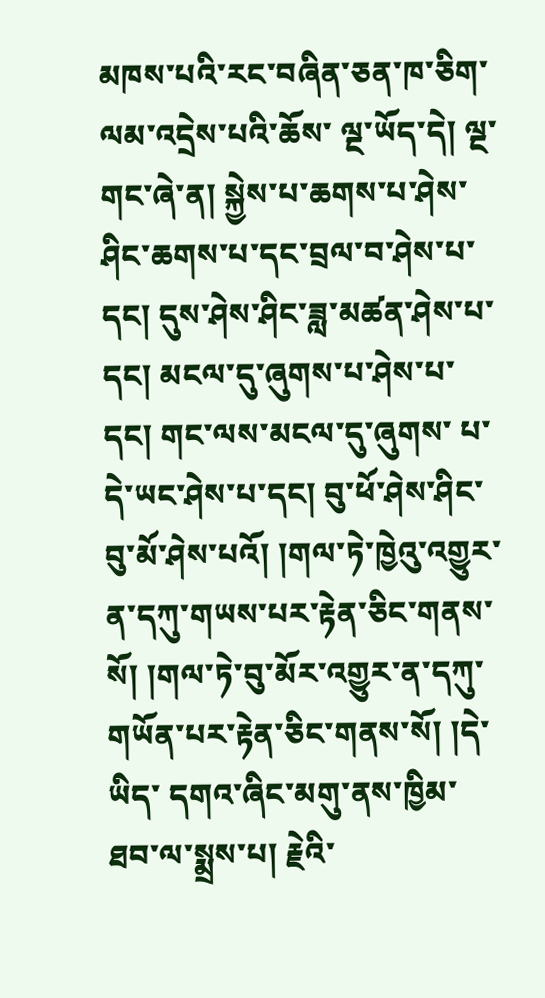མཁས་པའི་རང་བཞིན་ཅན་ཁ་ཅིག་ལམ་འདྲེས་པའི་ཆོས་ ལྔ་ཡོད་དེ། ལྔ་གང་ཞེ་ན། སྐྱེས་པ་ཆགས་པ་ཤེས་ཤིང་ཆགས་པ་དང་བྲལ་བ་ཤེས་པ་དང། དུས་ཤེས་ཤིང་ཟླ་མཚན་ཤེས་པ་དང། མངལ་དུ་ཞུགས་པ་ཤེས་པ་དང། གང་ལས་མངལ་དུ་ཞུགས་ པ་དེ་ཡང་ཤེས་པ་དང། བུ་ཕོ་ཤེས་ཤིང་བུ་མོ་ཤེས་པའོ། །གལ་ཏེ་ཁྱེའུ་འགྱུར་ན་དཀུ་གཡས་པར་རྟེན་ཅིང་གནས་སོ། །གལ་ཏེ་བུ་མོར་འགྱུར་ན་དཀུ་གཡོན་པར་རྟེན་ཅིང་གནས་སོ། །དེ་ཡིད་ དགའ་ཞིང་མགུ་ནས་ཁྱིམ་ཐབ་ལ་སྨྲས་པ། རྗེའི་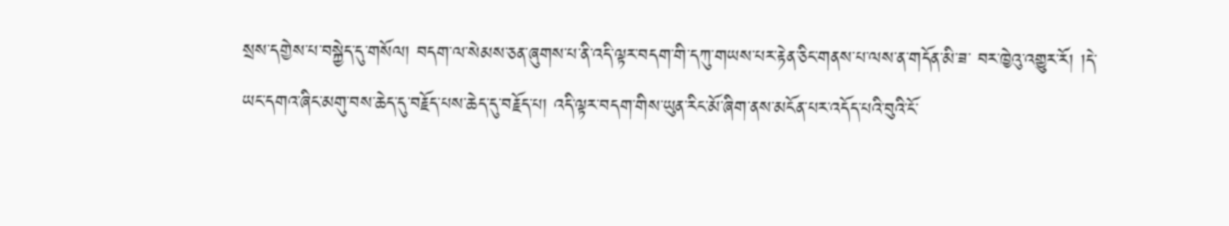སྲས་དགྱེས་པ་བསྐྱེད་དུ་གསོལ། བདག་ལ་སེམས་ཅན་ཞུགས་པ་ནི་འདི་ལྟར་བདག་གི་དཀུ་གཡས་པར་རྟེན་ཅིང་གནས་པ་ལས་ན་གདོན་མི་ཟ་ བར་ཁྱེའུ་འགྱུར་རོ། །དེ་ཡང་དགའ་ཞིང་མགུ་བས་ཆེད་དུ་བརྗོད་པས་ཆེད་དུ་བརྗོད་པ། འདི་ལྟར་བདག་གིས་ཡུན་རིང་མོ་ཞིག་ནས་མངོན་པར་འདོད་པའི་བུའི་ངོ་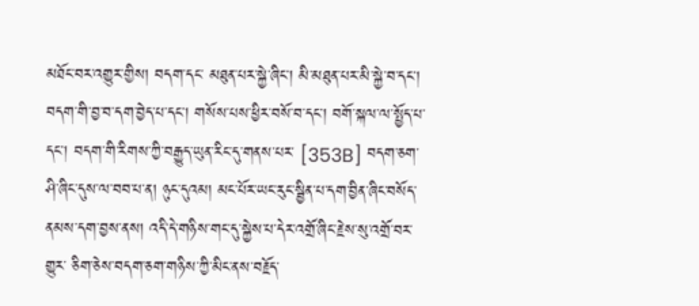མཐོང་བར་འགྱུར་གྱིས། བདག་དང་ མཐུན་པར་སྐྱེ་ཞིང། མི་མཐུན་པར་མི་སྐྱེ་བ་དང། བདག་གི་བྱ་བ་དག་བྱེད་པ་དང། གསོས་པས་ཕྱིར་བསོ་བ་དང། བགོ་སྐལ་ལ་སྤྱོད་པ་དང། བདག་གི་རིགས་ཀྱི་བརྒྱུད་ཡུན་རིང་དུ་གནས་པར་ [353B] བདག་ཅག་ཤི་ཞིང་དུས་ལ་བབ་པ་ན། ཉུང་དུའམ། མང་པོར་ཡང་རུང་སྦྱིན་པ་དག་བྱིན་ཞིང་བསོད་ནམས་དག་བྱས་ནས། འདི་དེ་གཉིས་གང་དུ་སྐྱེས་པ་དེར་འགྲོ་ཞིང་རྗེས་སུ་འགྲོ་བར་གྱུར་ ཅིག་ཅེས་བདག་ཅག་གཉིས་ཀྱི་མིང་ནས་བརྗོད་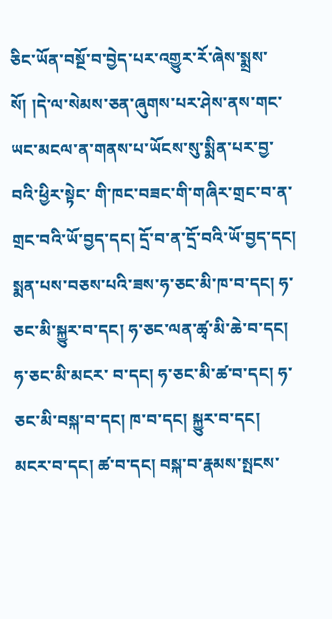ཅིང་ཡོན་བསྔོ་བ་བྱེད་པར་འགྱུར་རོ་ཞེས་སྨྲས་སོ། །དེ་ལ་སེམས་ཅན་ཞུགས་པར་ཤེས་ནས་གང་ཡང་མངལ་ན་གནས་པ་ཡོངས་སུ་སྨིན་པར་བྱ་བའི་ཕྱིར་སྟེང་ གི་ཁང་བཟང་གི་གཞིར་གྲང་བ་ན་གྲང་བའི་ཡོ་བྱད་དང། དྲོ་བ་ན་དྲོ་བའི་ཡོ་བྱད་དང། སྨན་པས་བཅས་པའི་ཟས་ཧ་ཅང་མི་ཁ་བ་དང། ཧ་ཅང་མི་སྐྱུར་བ་དང། ཧ་ཅང་ལན་ཚྭ་མི་ཆེ་བ་དང། ཧ་ཅང་མི་མངར་ བ་དང། ཧ་ཅང་མི་ཚ་བ་དང། ཧ་ཅང་མི་བསྐ་བ་དང། ཁ་བ་དང། སྐྱུར་བ་དང། མངར་བ་དང། ཚ་བ་དང། བསྐ་བ་རྣམས་སྤངས་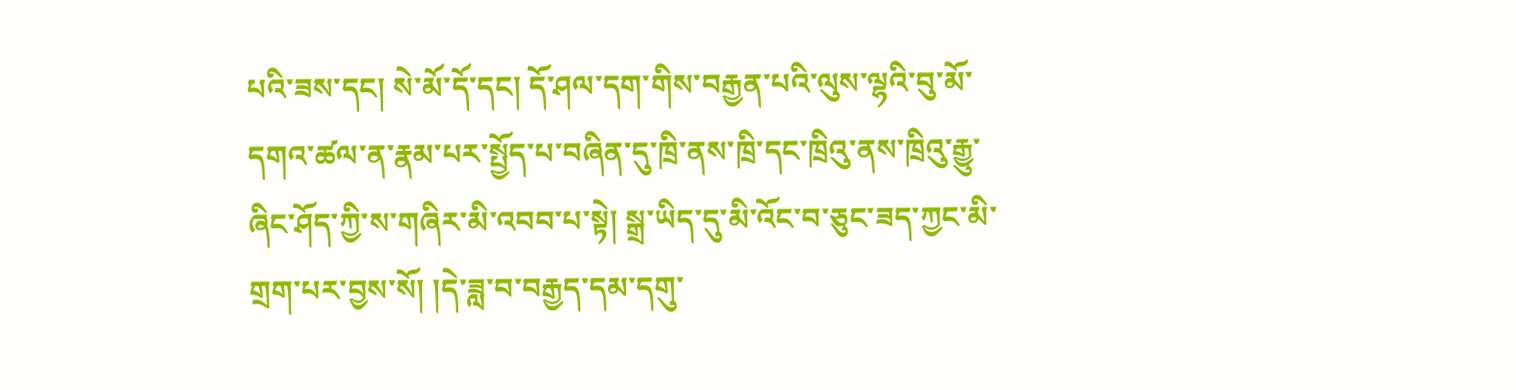པའི་ཟས་དང། སེ་མོ་དོ་དང། དོ་ཤལ་དག་གིས་བརྒྱན་པའི་ལུས་ལྷའི་བུ་མོ་ དགའ་ཚལ་ན་རྣམ་པར་སྤྱོད་པ་བཞིན་དུ་ཁྲི་ནས་ཁྲི་དང་ཁྲིའུ་ནས་ཁྲིའུ་རྒྱུ་ཞིང་ཤོད་ཀྱི་ས་གཞིར་མི་འབབ་པ་སྟེ། སྒྲ་ཡིད་དུ་མི་འོང་བ་ཅུང་ཟད་ཀྱང་མི་གྲག་པར་བྱས་སོ། །དེ་ཟླ་བ་བརྒྱད་དམ་དགུ་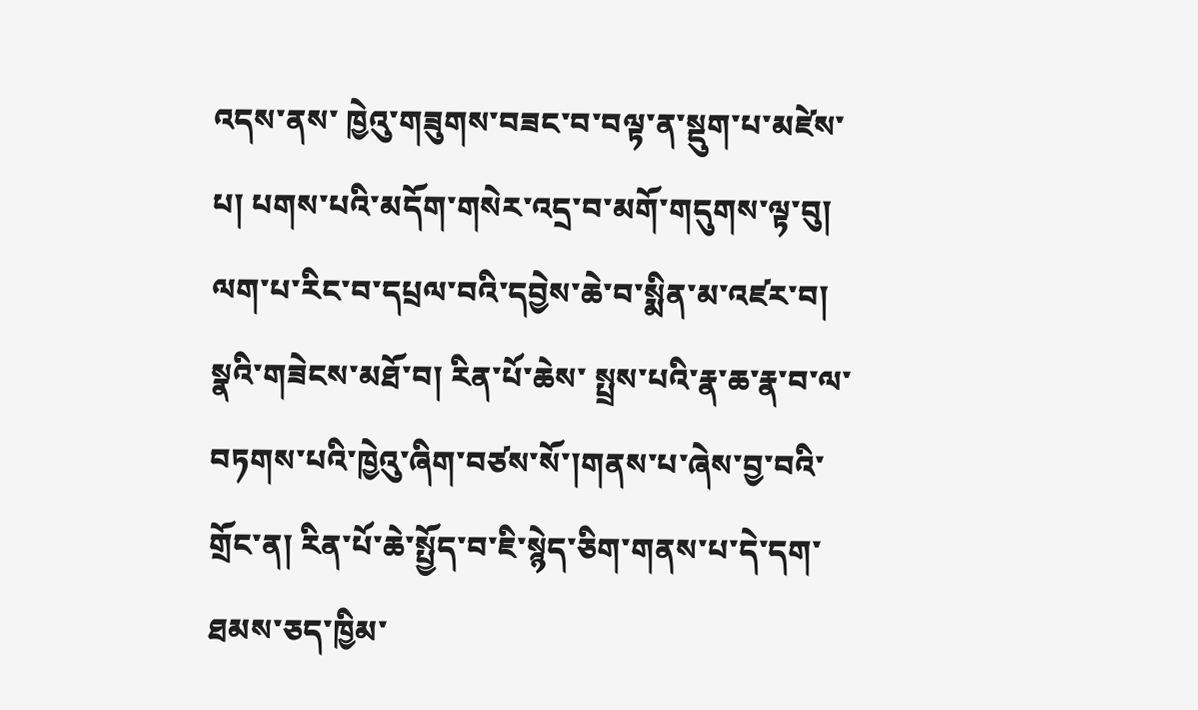འདས་ནས་ ཁྱེའུ་གཟུགས་བཟང་བ་བལྟ་ན་སྡུག་པ་མཛེས་པ། པགས་པའི་མདོག་གསེར་འདྲ་བ་མགོ་གདུགས་ལྟ་བུ། ལག་པ་རིང་བ་དཔྲལ་བའི་དབྱེས་ཆེ་བ་སྨིན་མ་འཛར་བ། སྣའི་གཟེངས་མཐོ་བ། རིན་པོ་ཆེས་ སྤྲས་པའི་རྣ་ཆ་རྣ་བ་ལ་བཏགས་པའི་ཁྱེའུ་ཞིག་བཙས་སོ་།གནས་པ་ཞེས་བྱ་བའི་གྲོང་ན། རིན་པོ་ཆེ་སྤྱོད་བ་ཇི་སྙེད་ཅིག་གནས་པ་དེ་དག་ཐམས་ཅད་ཁྱིམ་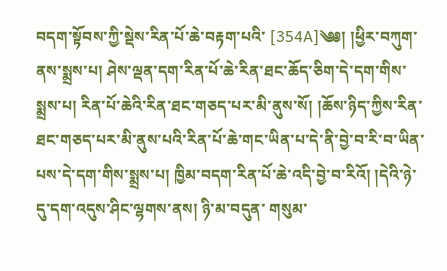བདག་སྟོབས་ཀྱི་སྡེས་རིན་པོ་ཆེ་བརྟག་པའི་ [354A]༄༅། །ཕྱིར་བཀུག་ནས་སྨྲས་པ། ཤེས་ལྡན་དག་རིན་པོ་ཆེ་རིན་ཐང་ཆོད་ཅིག་དེ་དག་གིས་སྨྲས་པ། རིན་པོ་ཆེའི་རིན་ཐང་གཅད་པར་མི་ནུས་སོ། །ཆོས་ཉིད་ཀྱིས་རིན་ ཐང་གཅད་པར་མི་ནུས་པའི་རིན་པོ་ཆེ་གང་ཡིན་པ་དེ་ནི་བྱེ་བ་རི་བ་ཡིན་པས་དེ་དག་གིས་སྨྲས་པ། ཁྱིམ་བདག་རིན་པོ་ཆེ་འདི་བྱེ་བ་རིའོ། །དེའི་ཉེ་དུ་དག་འདུས་ཤིང་ལྷགས་ནས། ཉི་མ་བདུན་ གསུམ་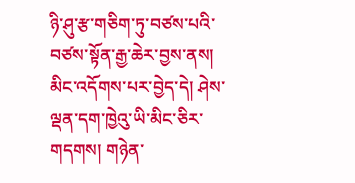ཉི་ཤུ་རྩ་གཅིག་ཏུ་བཙས་པའི་བཙས་སྟོན་རྒྱ་ཆེར་བྱས་ནས། མིང་འདོགས་པར་བྱེད་དེ། ཤེས་ལྡན་དག་ཁྱེའུ་ཡི་མིང་ཅིར་གདགས། གཉེན་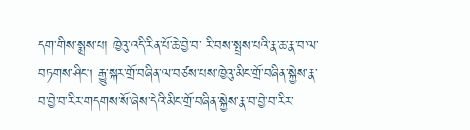དག་གིས་སྨྲས་པ། ཁྱེའུ་འདི་རིན་པོ་ཆེ་བྱེ་བ་ རི་བས་སྤྲས་པའི་རྣ་ཆ་རྣ་བ་ལ་བཏགས་ཤིང། རྒྱུ་སྐར་གྲོ་བཞིན་ལ་བཙས་པས་ཁྱེའུ་མིང་གྲོ་བཞིན་སྐྱེས་རྣ་བ་བྱེ་བ་རིར་གདགས་སོ་ཞེས་དེའི་མིང་གྲོ་བཞིན་སྐྱེས་རྣ་བ་བྱེ་བ་རིར་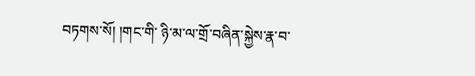བཏགས་སོ། །གང་གི་ ཉི་མ་ལ་གྲོ་བཞིན་སྐྱེས་རྣ་བ་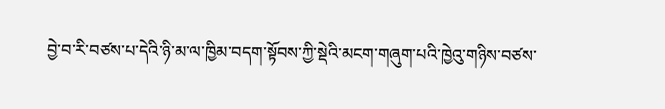བྱེ་བ་རི་བཙས་པ་དེའི་ཉི་མ་ལ་ཁྱིམ་བདག་སྟོབས་ཀྱི་སྡེའི་མངག་གཞུག་པའི་ཁྱེའུ་གཉིས་བཙས་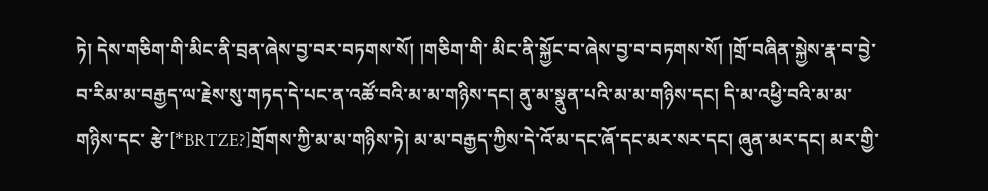ཏེ། དེས་གཅིག་གི་མིང་ནི་བྲན་ཞེས་བྱ་བར་བཏགས་སོ། །གཅིག་གི་ མིང་ནི་སྐྱོང་བ་ཞེས་བྱ་བ་བཏགས་སོ། །གྲོ་བཞིན་སྐྱེས་རྣ་བ་བྱེ་བ་རིམ་མ་བརྒྱད་ལ་རྗེས་སུ་གཏད་དེ་པང་ན་འཚོ་བའི་མ་མ་གཉིས་དང། ནུ་མ་སྣུན་པའི་མ་མ་གཉིས་དང། དི་མ་འཕྱི་བའི་མ་མ་གཉིས་དང་ རྩེ་[*BRTZE?]གྲོགས་ཀྱི་མ་མ་གཉིས་ཏེ། མ་མ་བརྒྱད་ཀྱིས་དེ་འོ་མ་དང་ཞོ་དང་མར་སར་དང། ཞུན་མར་དང། མར་གྱི་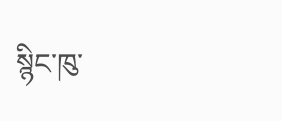སྙིང་ཁུ་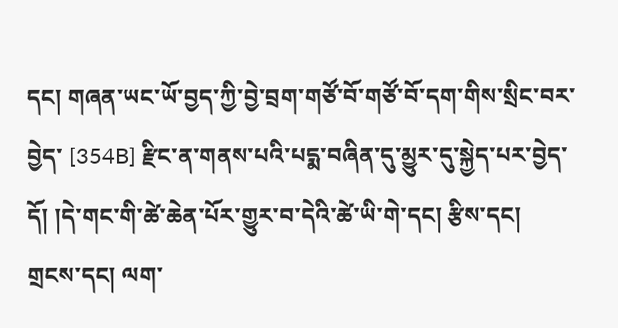དང། གཞན་ཡང་ཡོ་བྱད་ཀྱི་བྱེ་བྲག་གཙོ་བོ་གཙོ་བོ་དག་གིས་སྲིང་བར་བྱེད་ [354B] རྫིང་ན་གནས་པའི་པདྨ་བཞིན་དུ་མྱུར་དུ་སྐྱེད་པར་བྱེད་དོ། །དེ་གང་གི་ཚེ་ཆེན་པོར་གྱུར་བ་དེའི་ཚེ་ཡི་གེ་དང། རྩིས་དང། གྲངས་དང། ལག་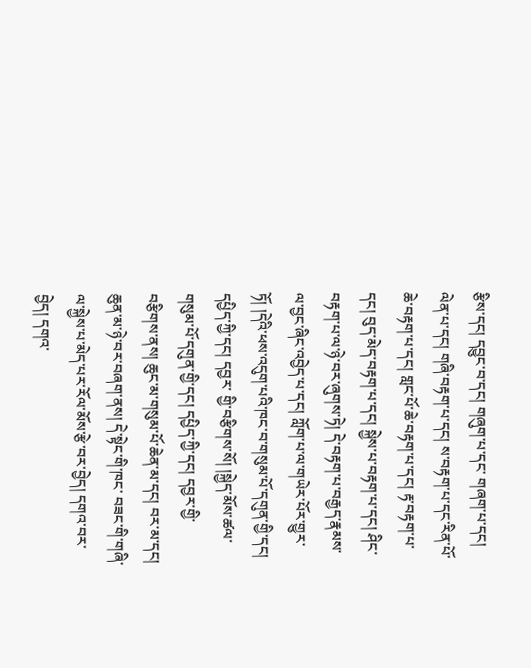རྩིས་དང། དབྱུང་བ་དང། གཞུག་པ་དང་ གཞག་པ་དང། ལེན་པ་དང། གཞི་བརྟག་པ་དང། ས་བརྟག་པ་དང་རིན་པོ་ཆེ་བརྟག་པ་དང། གླང་པོ་ཆེ་བརྟག་པ་དང། རྟ་བརྟག་པ་དང། བུད་མེད་བརྟག་པ་དང། སྐྱེས་པ་བརྟག་པ་དང། ཤིང་ བརྟག་པ་ལ་ཉེ་བར་ཞུགས་ཏེ། དེ་བརྟག་པ་བརྒྱད་རྣམས་ལ་བྱང་ཞིང་འབྱེད་པ་དང། ཀློག་པ་ལ་གཡེར་པོར་གྱུར་ཏོ། །དེའི་ཕས་འདུག་པའི་ཁང་བ་གསུམ་པོ་དགུན་གྱི་དང། དཔྱིད་ཀྱི་དང། དབྱར་ གྱི་བརྩིགས་སོ། །སྐྱེད་མོས་ཚལ་གསུམ་པོ་དགུན་གྱི་དང། དཔྱིད་ཀྱི་དང། དབྱར་གྱི་བརྩིགས་ནས། ཆུང་མ་གསུམ་པོ་ཆེན་མ་དང། བར་མ་དང། ཆུན་མ་ཉེ་བར་བཞག་ནས། དེ་སྟེང་གི་ཁང་ བཟང་གི་གཞི་ལ་སྐྱེས་པ་མེད་པར་རོལ་མོས་རྩེ་བར་བྱེད། དགའ་བར་བྱེད། དགའ་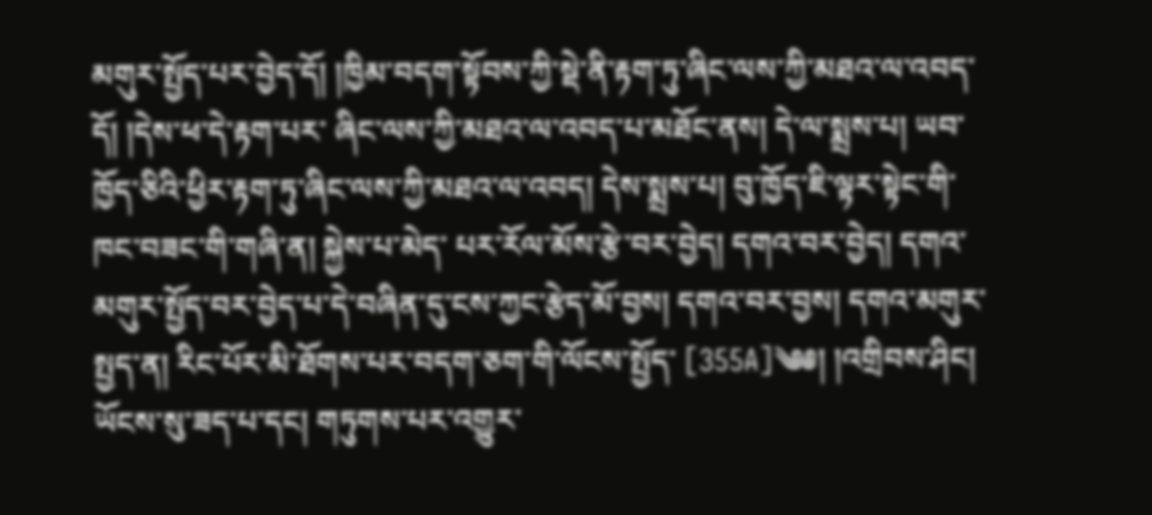མགུར་སྤྱོད་པར་བྱེད་དོ། །ཁྱིམ་བདག་སྟོབས་ཀྱི་སྡེ་ནི་རྟག་ཏུ་ཞིང་ལས་ཀྱི་མཐའ་ལ་འབད་དོ། །དེས་ཕ་དེ་རྟག་པར་ ཞིང་ལས་ཀྱི་མཐའ་ལ་འབད་པ་མཐོང་ནས། དེ་ལ་སྨྲས་པ། ཡབ་ཁྱོད་ཅིའི་ཕྱིར་རྟག་ཏུ་ཞིང་ལས་ཀྱི་མཐའ་ལ་འབད། དེས་སྨྲས་པ། བུ་ཁྱོད་ཇི་ལྟར་སྟེང་གི་ཁང་བཟང་གི་གཞི་ན། སྐྱེས་པ་མེད་ པར་རོལ་མོས་རྩེ་བར་བྱེད། དགའ་བར་བྱེད། དགའ་མགུར་སྤྱོད་བར་བྱེད་པ་དེ་བཞིན་དུ་ངས་ཀྱང་རྩེད་མོ་བྱས། དགའ་བར་བྱས། དགའ་མགུར་སྤྱད་ན། རིང་པོར་མི་ཐོགས་པར་བདག་ཅག་གི་ལོངས་སྤྱོད་ [355A]༄༅། །འགྲིབས་ཤིང། ཡོངས་སུ་ཟད་པ་དང། གཏུགས་པར་འགྱུར་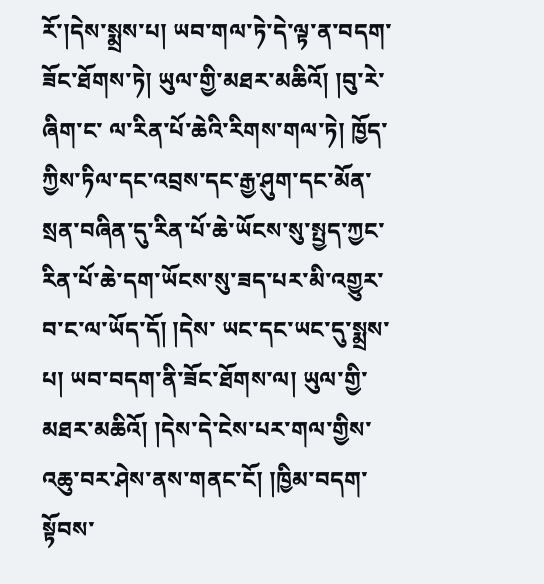རོ་།དེས་སྨྲས་པ། ཡབ་གལ་ཏེ་དེ་ལྟ་ན་བདག་ཟོང་ཐོགས་ཏེ། ཡུལ་གྱི་མཐར་མཆིའོ། །བུ་རེ་ཞིག་ང་ ལ་རིན་པོ་ཆེའི་རིགས་གལ་ཏེ། ཁྱོད་ཀྱིས་ཏིལ་དང་འབྲས་དང་རྒྱ་ཤུག་དང་མོན་སྲན་བཞིན་དུ་རིན་པོ་ཆེ་ཡོངས་སུ་སྤྱད་ཀྱང་རིན་པོ་ཆེ་དག་ཡོངས་སུ་ཟད་པར་མི་འགྱུར་བ་ང་ལ་ཡོད་དོ། །དེས་ ཡང་དང་ཡང་དུ་སྨྲས་པ། ཡབ་བདག་ནི་ཟོང་ཐོགས་ལ། ཡུལ་གྱི་མཐར་མཆིའོ། །དེས་དེ་ངེས་པར་གལ་གྱིས་འཆུ་བར་ཤེས་ནས་གནང་ངོ། །ཁྱིམ་བདག་སྟོབས་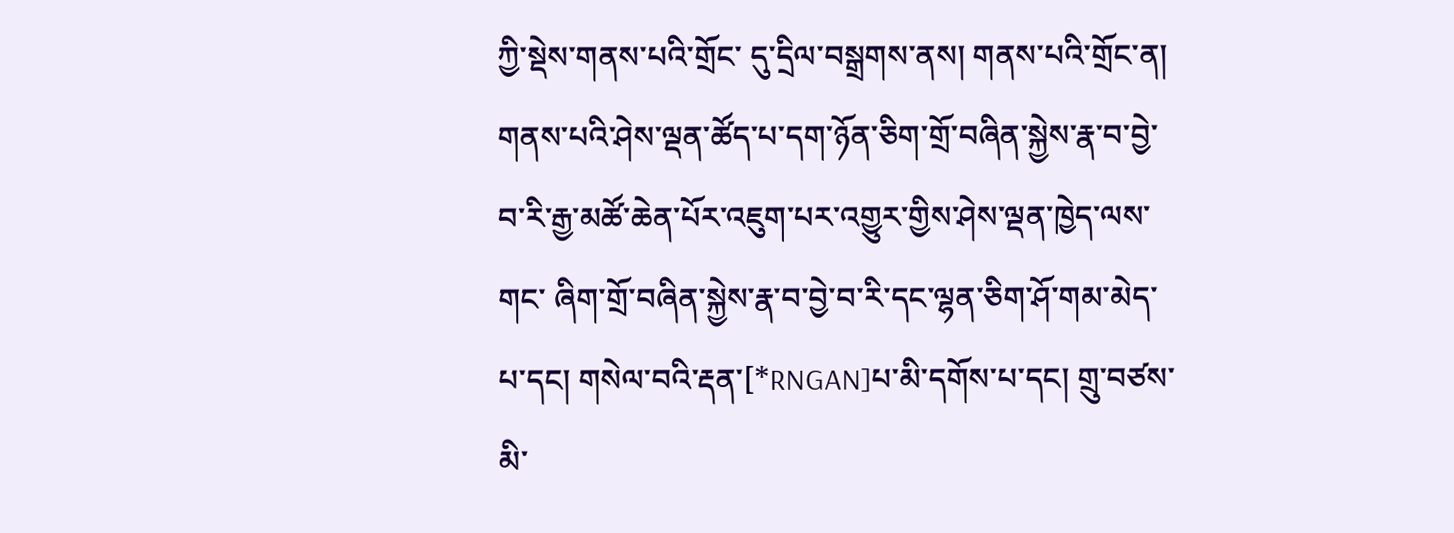ཀྱི་སྡེས་གནས་པའི་གྲོང་ དུ་དྲིལ་བསྒྲགས་ནས། གནས་པའི་གྲོང་ན། གནས་པའི་ཤེས་ལྡན་ཚོད་པ་དག་ཉོན་ཅིག་གྲོ་བཞིན་སྐྱེས་རྣ་བ་བྱེ་བ་རི་རྒྱ་མཚོ་ཆེན་པོར་འཇུག་པར་འགྱུར་གྱིས་ཤེས་ལྡན་ཁྱེད་ལས་གང་ ཞིག་གྲོ་བཞིན་སྐྱེས་རྣ་བ་བྱེ་བ་རི་དང་ལྷན་ཅིག་ཤོ་གམ་མེད་པ་དང། གསེལ་བའི་རྡན་[*RNGAN]པ་མི་དགོས་པ་དང། གྲུ་བཙས་མི་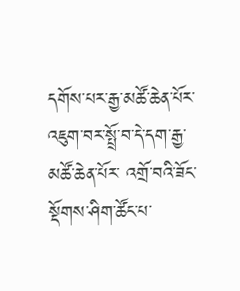དགོས་པར་རྒྱ་མཚོ་ཆེན་པོར་འཇུག་བར་སྤྲོ་བ་དེ་དག་རྒྱ་མཚོ་ཆེན་པོར་ འགྲོ་བའི་ཟོང་སྡོགས་ཤིག་ཚོང་པ་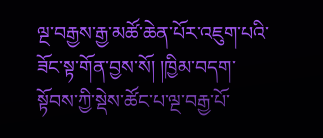ལྔ་བརྒྱས་རྒྱ་མཚོ་ཆེན་པོར་འཇུག་པའི་ཟོང་སྟ་གོན་བྱས་སོ། །ཁྱིམ་བདག་སྟོབས་ཀྱི་སྡེས་ཚོང་པ་ལྔ་བརྒྱ་པོ་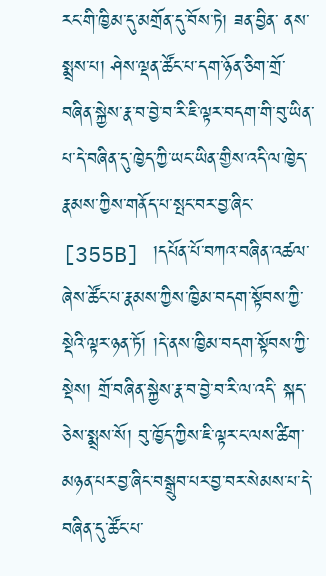རང་གི་ཁྱིམ་དུ་མགྲོན་དུ་བོས་ཏེ། ཟན་བྱིན་ ནས་སྨྲས་པ། ཤེས་ལྡན་ཚོང་པ་དག་ཉོན་ཅིག་གྲོ་བཞིན་སྐྱེས་རྣ་བ་བྱེ་བ་རི་ཇི་ལྟར་བདག་གི་བུ་ཡིན་པ་དེ་བཞིན་དུ་ཁྱེད་ཀྱི་ཡང་ཡིན་གྱིས་འདི་ལ་ཁྱེད་རྣམས་ཀྱིས་གནོད་པ་སྤང་བར་བྱ་ཞིང་ [355B] །དཔོན་པོ་བཀའ་བཞིན་འཚལ་ཞེས་ཚོང་པ་རྣམས་ཀྱིས་ཁྱིམ་བདག་སྟོབས་ཀྱི་སྡེའི་ལྟར་ཉན་ཏོ། །དེ་ནས་ཁྱིམ་བདག་སྟོབས་ཀྱི་སྡེས། གྲོ་བཞིན་སྐྱེས་རྣ་བ་བྱེ་བ་རི་ལ་འདི་ སྐད་ཅེས་སྨྲས་སོ། བུ་ཁྱོད་ཀྱིས་ཇི་ལྟར་ང་ལས་ཚིག་མཉན་པར་བྱ་ཞིང་བསྒྲུབ་པར་བྱ་བར་སེམས་པ་དེ་བཞིན་དུ་ཚོང་པ་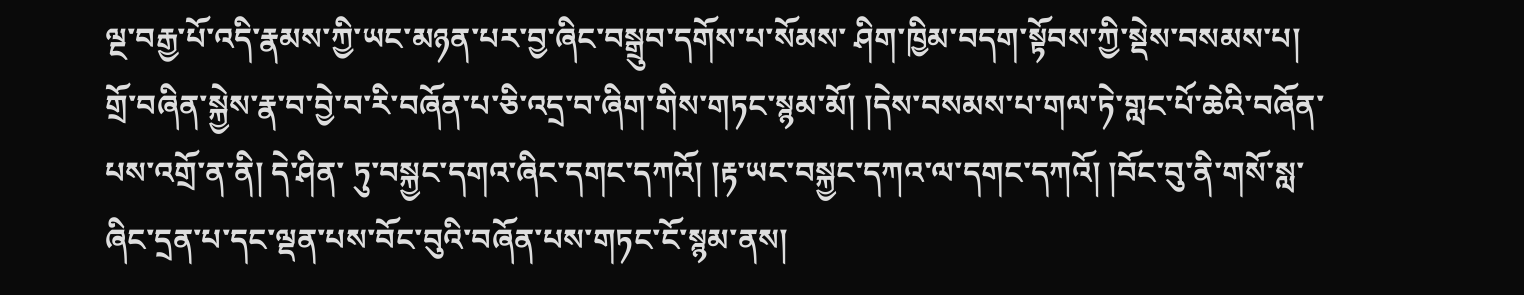ལྔ་བརྒྱ་པོ་འདི་རྣམས་ཀྱི་ཡང་མཉན་པར་བྱ་ཞིང་བསྒྲུབ་དགོས་པ་སོམས་ ཤིག་ཁྱིམ་བདག་སྟོབས་ཀྱི་སྡེས་བསམས་པ། གྲོ་བཞིན་སྐྱེས་རྣ་བ་བྱེ་བ་རི་བཞོན་པ་ཅི་འདྲ་བ་ཞིག་གིས་གཏང་སྙམ་མོ། །དེས་བསམས་པ་གལ་ཏེ་གླང་པོ་ཆེའི་བཞོན་པས་འགྲོ་ན་ནི། དེ་ཤིན་ ཏུ་བསྐྱང་དགའ་ཞིང་དགང་དཀའོ། །རྟ་ཡང་བསྐྱང་དཀའ་ལ་དགང་དཀའོ། །བོང་བུ་ནི་གསོ་སླ་ཞིང་དྲན་པ་དང་ལྡན་པས་བོང་བུའི་བཞོན་པས་གཏང་ངོ་སྙམ་ནས།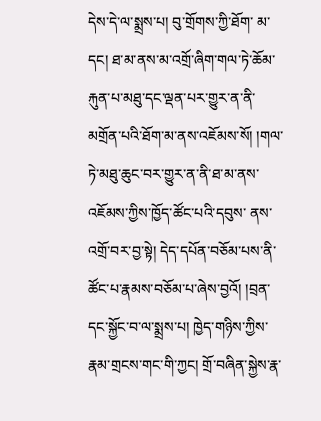དེས་དེ་ལ་སྨྲས་པ། བུ་གྲོགས་ཀྱི་ཐོག་ མ་དང། ཐ་མ་ནས་མ་འགྲོ་ཞིག་གལ་ཏེ་ཆོམ་རྐུན་པ་མཐུ་དང་ལྡན་པར་གྱུར་ན་ནི་མགྲོན་པའི་ཐོག་མ་ནས་འཇོམས་སོ། །གལ་ཏེ་མཐུ་ཆུང་བར་གྱུར་ན་ནི་ཐ་མ་ནས་འཇོམས་ཀྱིས་ཁྱོད་ཚོང་པའི་དབུས་ ནས་འགྲོ་བར་བྱ་སྟེ། དེད་དཔོན་བཅོམ་པས་ནི་ཚོང་པ་རྣམས་བཅོམ་པ་ཞེས་བྱའོ། །བྲན་དང་སྐྱོང་བ་ལ་སྨྲས་པ། ཁྱེད་གཉིས་ཀྱིས་རྣམ་གྲངས་གང་གི་ཀྱང། གྲོ་བཞིན་སྐྱེས་རྣ་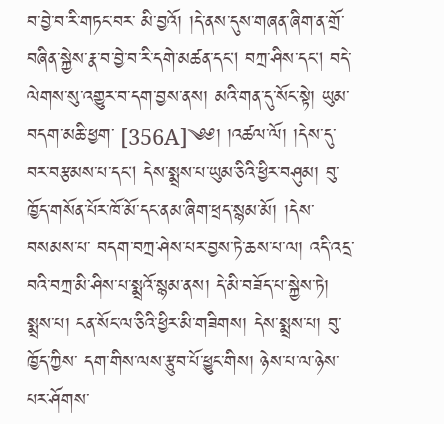བ་བྱེ་བ་རི་གཏང་བར་ མི་བྱའོ། །དེ་ནས་དུས་གཞན་ཞིག་ན་གྲོ་བཞིན་སྐྱེས་རྣ་བ་བྱེ་བ་རི་དགེ་མཚན་དང། བཀྲ་ཤིས་དང། བདེ་ལེགས་སུ་འགྱུར་བ་དག་བྱས་ནས། མའི་གན་དུ་སོང་སྟེ། ཡུམ་བདག་མཆི་ཕྱག་ [356A]༄༅། །འཚལ་ལོ། །དེས་དུ་བར་བརྩམས་པ་དང། དེས་སྨྲས་པ་ཡུམ་ཅིའི་ཕྱིར་བཤུམ། བུ་ཁྱོད་གསོན་པོར་ཁོ་མོ་དང་ནམ་ཞིག་ཕྲད་སྙམ་མོ། །དེས་བསམས་པ་ བདག་བཀྲ་ཤེས་པར་བྱས་ཏེ་ཆས་པ་ལ། འདི་འདྲ་བའི་བཀྲ་མི་ཤིས་པ་སྨྲའོ་སྙམ་ནས། དེ་མི་བཟོད་པ་སྐྱེས་ཏེ། སྨྲས་པ། ངན་སོང་ལ་ཅིའི་ཕྱིར་མི་གཟིགས། དེས་སྨྲས་པ། བུ་ཁྱོད་ཀྱིས་ དག་གིས་ལས་རྩུབ་པོ་ཕྱུང་གིས། ཉེས་པ་ལ་ཉེས་པར་ཤོགས་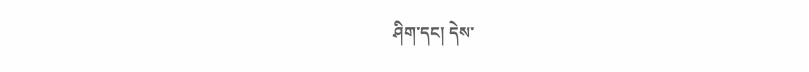ཤིག་དང། དེས་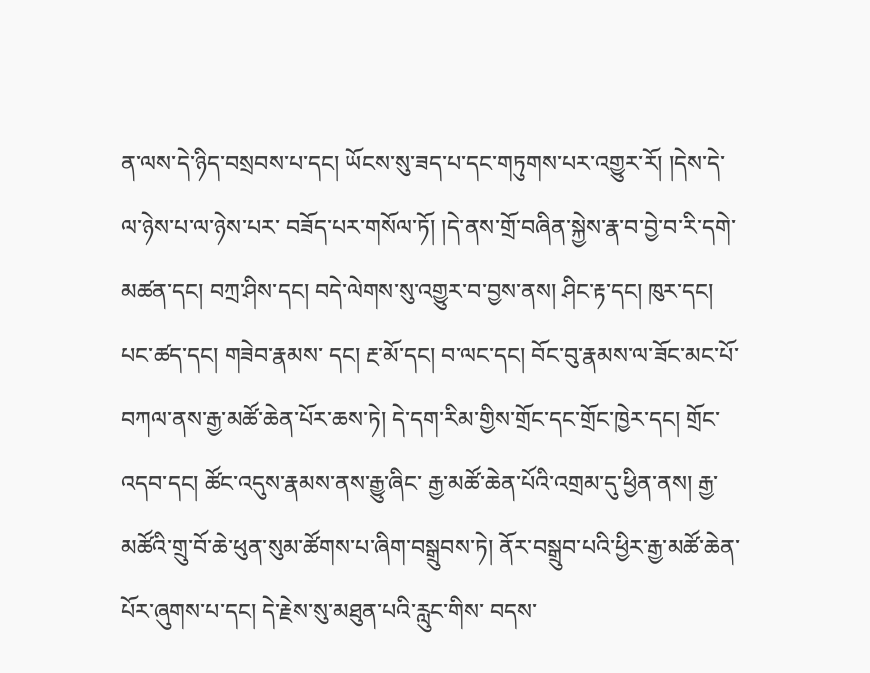ན་ལས་དེ་ཉིད་བསྲབས་པ་དང། ཡོངས་སུ་ཟད་པ་དང་གཏུགས་པར་འགྱུར་རོ། །དེས་དེ་ལ་ཉེས་པ་ལ་ཉེས་པར་ བཟོད་པར་གསོལ་ཏོ། །དེ་ནས་གྲོ་བཞིན་སྐྱེས་རྣ་བ་བྱེ་བ་རི་དགེ་མཚན་དང། བཀྲ་ཤིས་དང། བདེ་ལེགས་སུ་འགྱུར་བ་བྱས་ནས། ཤིང་རྟ་དང། ཁུར་དང། པང་ཚད་དང། གཟེབ་རྣམས་ དང། རྔ་མོ་དང། བ་ལང་དང། བོང་བུ་རྣམས་ལ་ཟོང་མང་པོ་བཀལ་ནས་རྒྱ་མཚོ་ཆེན་པོར་ཆས་ཏེ། དེ་དག་རིམ་གྱིས་གྲོང་དང་གྲོང་ཁྱེར་དང། གྲོང་འདབ་དང། ཚོང་འདུས་རྣམས་ནས་རྒྱུ་ཞིང་ རྒྱ་མཚོ་ཆེན་པོའི་འགྲམ་དུ་ཕྱིན་ནས། རྒྱ་མཚོའི་གྲུ་བོ་ཆེ་ཕུན་སུམ་ཚོགས་པ་ཞིག་བསྒྲུབས་ཏེ། ནོར་བསྒྲུབ་པའི་ཕྱིར་རྒྱ་མཚོ་ཆེན་པོར་ཞུགས་པ་དང། དེ་རྗེས་སུ་མཐུན་པའི་རླུང་གིས་ བདས་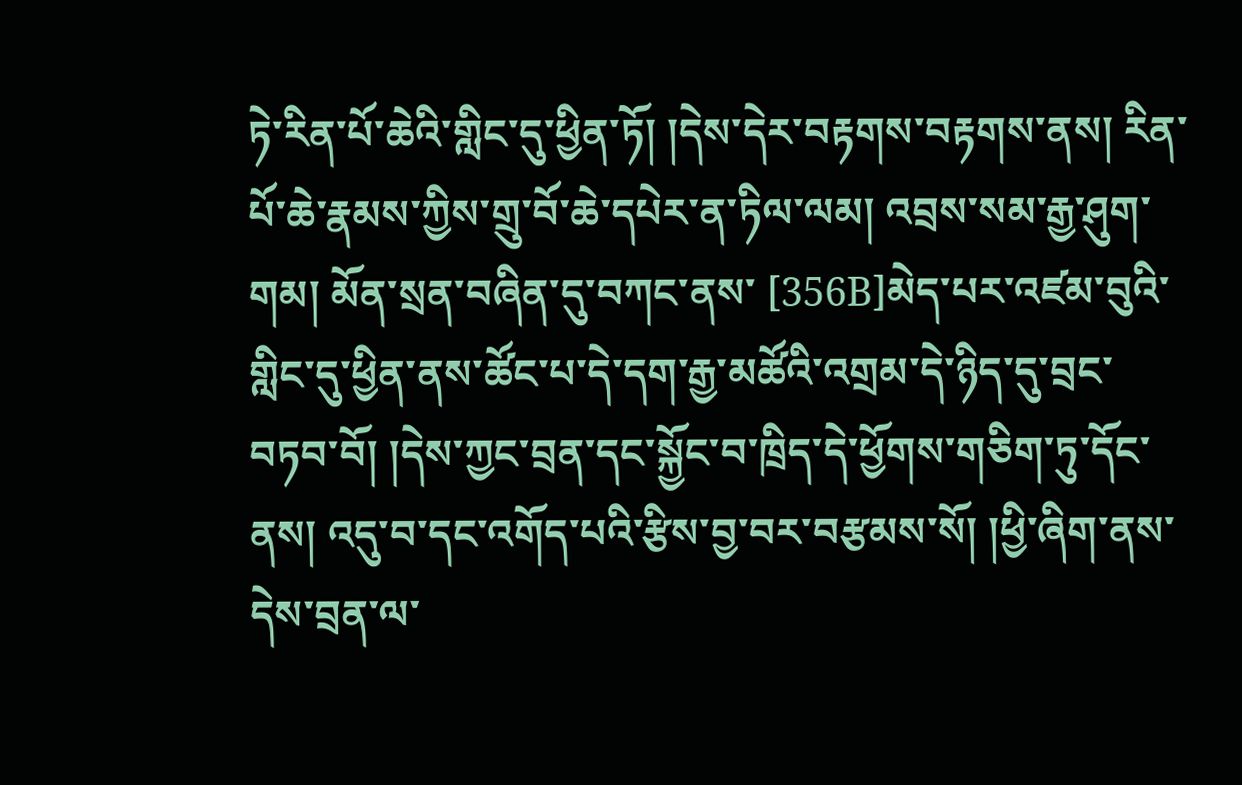ཏེ་རིན་པོ་ཆེའི་གླིང་དུ་ཕྱིན་ཏོ། །དེས་དེར་བརྟགས་བརྟགས་ནས། རིན་པོ་ཆེ་རྣམས་ཀྱིས་གྲུ་བོ་ཆེ་དཔེར་ན་ཏིལ་ལམ། འབྲས་སམ་རྒྱ་ཤུག་གམ། མོན་སྲན་བཞིན་དུ་བཀང་ནས་ [356B]མེད་པར་འཛམ་བུའི་གླིང་དུ་ཕྱིན་ནས་ཚོང་པ་དེ་དག་རྒྱ་མཚོའི་འགྲམ་དེ་ཉིད་དུ་བྲང་བཏབ་བོ། །དེས་ཀྱང་བྲན་དང་སྐྱོང་བ་ཁྲིད་དེ་ཕྱོགས་གཅིག་ཏུ་དོང་ ནས། འདུ་བ་དང་འགོད་པའི་རྩིས་བྱ་བར་བརྩམས་སོ། །ཕྱི་ཞིག་ནས་དེས་བྲན་ལ་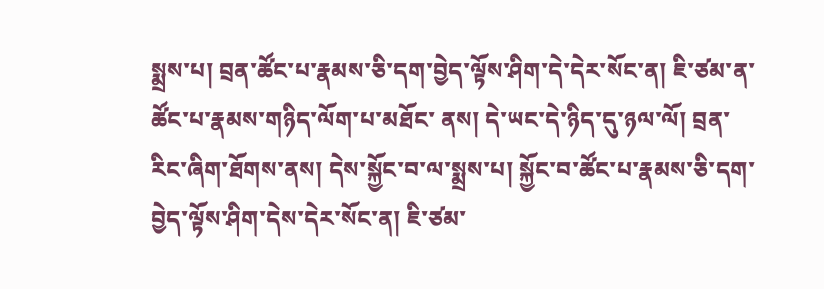སྨྲས་པ། བྲན་ཚོང་པ་རྣམས་ཅི་དག་བྱེད་ལྟོས་ཤིག་དེ་དེར་སོང་ན། ཇི་ཙམ་ན་ཚོང་པ་རྣམས་གཉིད་ལོག་པ་མཐོང་ ནས། དེ་ཡང་དེ་ཉིད་དུ་ཉལ་ལོ། བྲན་རིང་ཞིག་ཐོགས་ནས། དེས་སྐྱོང་བ་ལ་སྨྲས་པ། སྐྱོང་བ་ཚོང་པ་རྣམས་ཅི་དག་བྱེད་ལྟོས་ཤིག་དེས་དེར་སོང་ན། ཇི་ཙམ་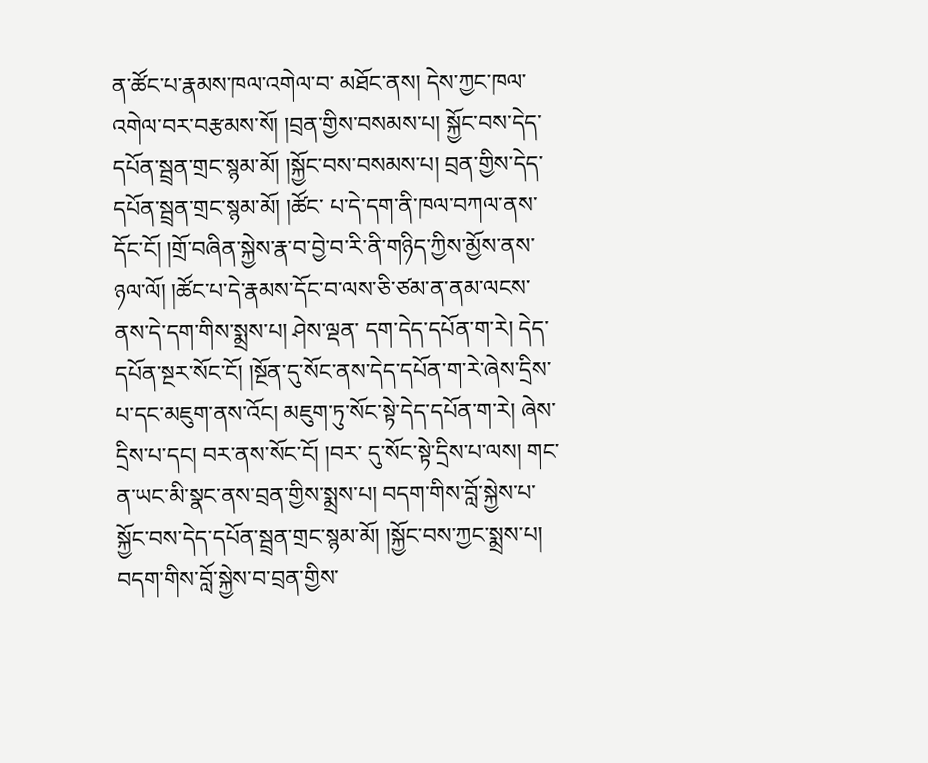ན་ཚོང་པ་རྣམས་ཁལ་འགེལ་བ་ མཐོང་ནས། དེས་ཀྱང་ཁལ་འགེལ་བར་བརྩམས་སོ། །བྲན་གྱིས་བསམས་པ། སྐྱོང་བས་དེད་དཔོན་སྦྲན་གྲང་སྙམ་མོ། །སྐྱོང་བས་བསམས་པ། བྲན་གྱིས་དེད་དཔོན་སྦྲན་གྲང་སྙམ་མོ། །ཚོང་ པ་དེ་དག་ནི་ཁལ་བཀལ་ནས་དོང་ངོ། །གྲོ་བཞིན་སྐྱེས་རྣ་བ་བྱེ་བ་རི་ནི་གཉིད་ཀྱིས་མྱོས་ནས་ཉལ་ལོ། །ཚོང་པ་དེ་རྣམས་དོང་བ་ལས་ཅི་ཙམ་ན་ནམ་ལངས་ནས་དེ་དག་གིས་སྨྲས་པ། ཤེས་ལྡན་ དག་དེད་དཔོན་ག་རེ། དེད་དཔོན་སྔར་སོང་ངོ། །སྔོན་དུ་སོང་ནས་དེད་དཔོན་ག་རེ་ཞེས་དྲིས་པ་དང་མཇུག་ནས་འོང། མཇུག་ཏུ་སོང་སྟེ་དེད་དཔོན་ག་རེ། ཞེས་དྲིས་པ་དང། བར་ནས་སོང་ངོ། །བར་ དུ་སོང་སྟེ་དྲིས་པ་ལས། གང་ན་ཡང་མི་སྣང་ནས་བྲན་གྱིས་སྨྲས་པ། བདག་གིས་བློ་སྐྱེས་པ་སྐྱོང་བས་དེད་དཔོན་སྦྲན་གྲང་སྙམ་མོ། །སྐྱོང་བས་ཀྱང་སྨྲས་པ། བདག་གིས་བློ་སྐྱེས་བ་བྲན་གྱིས་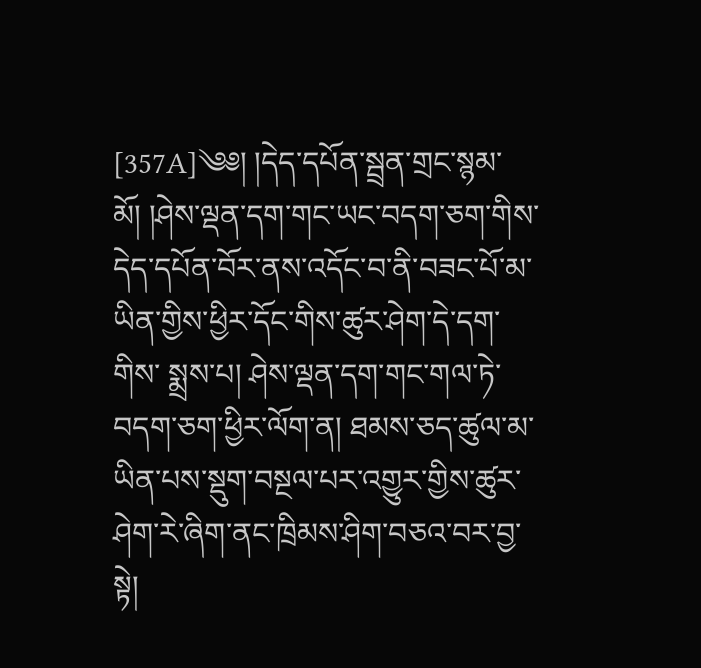[357A]༄༅། །དེད་དཔོན་སྦྲན་གྲང་སྙམ་མོ། །ཤེས་ལྡན་དག་གང་ཡང་བདག་ཅག་གིས་དེད་དཔོན་བོར་ནས་འདོང་བ་ནི་བཟང་པོ་མ་ཡིན་གྱིས་ཕྱིར་དོང་གིས་ཚུར་ཤེག་དེ་དག་གིས་ སྨྲས་པ། ཤེས་ལྡན་དག་གང་གལ་ཏེ་བདག་ཅག་ཕྱིར་ལོག་ན། ཐམས་ཅད་ཚུལ་མ་ཡིན་པས་སྡུག་བསྔལ་པར་འགྱུར་གྱིས་ཚུར་ཤེག་རེ་ཞིག་ནང་ཁྲིམས་ཤིག་བཅའ་བར་བྱ་སྟེ།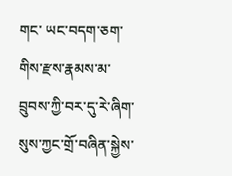གང་ ཡང་བདག་ཅག་གིས་རྫས་རྣམས་མ་བྲུབས་ཀྱི་བར་དུ་རེ་ཞིག་སུས་ཀྱང་གྲོ་བཞིན་སྐྱེས་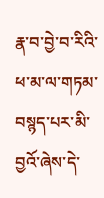རྣ་བ་བྱེ་བ་རིའི་ཕ་མ་ལ་གཏམ་བསྙད་པར་མི་བྱའོ་ཞེས་དེ་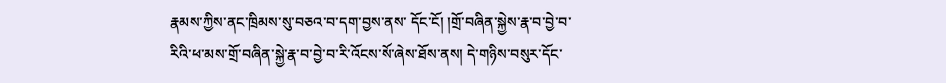རྣམས་ཀྱིས་ནང་ཁྲིམས་སུ་བཅའ་བ་དག་བྱས་ནས་ དོང་ངོ། །གྲོ་བཞིན་སྐྱེས་རྣ་བ་བྱེ་བ་རིའི་ཕ་མས་གྲོ་བཞིན་སྐྱེ་རྣ་བ་བྱེ་བ་རི་འོངས་སོ་ཞེས་ཐོས་ནས། དེ་གཉིས་བསུར་དོང་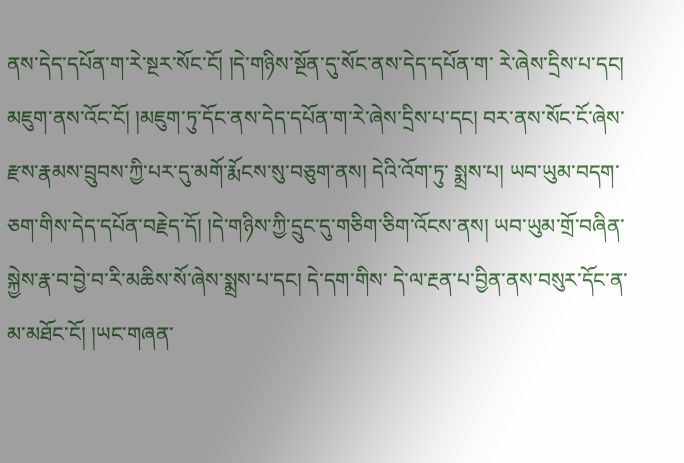ནས་དེད་དཔོན་ག་རེ་སྔར་སོང་ངོ། །དེ་གཉིས་སྔོན་དུ་སོང་ནས་དེད་དཔོན་ག་ རེ་ཞེས་དྲིས་པ་དང། མཇུག་ནས་འོང་ངོ། །མཇུག་ཏུ་དོང་ནས་དེད་དཔོན་ག་རེ་ཞེས་དྲིས་པ་དང། བར་ནས་སོང་ངོ་ཞེས་རྫས་རྣམས་བྲུབས་ཀྱི་པར་དུ་མགོ་རྨོངས་སུ་བཅུག་ནས། དེའི་འོག་ཏུ་ སྨྲས་པ། ཡབ་ཡུམ་བདག་ཅག་གིས་དེད་དཔོན་བརྗེད་དོ། །དེ་གཉིས་ཀྱི་དྲུང་དུ་གཅིག་ཅིག་འོངས་ནས། ཡབ་ཡུམ་གྲོ་བཞིན་སྐྱེས་རྣ་བ་བྱེ་བ་རི་མཆིས་སོ་ཞེས་སྨྲས་པ་དང། དེ་དག་གིས་ དེ་ལ་རྔན་པ་བྱིན་ནས་བསུར་དོང་ན་མ་མཐོང་ངོ། །ཡང་གཞན་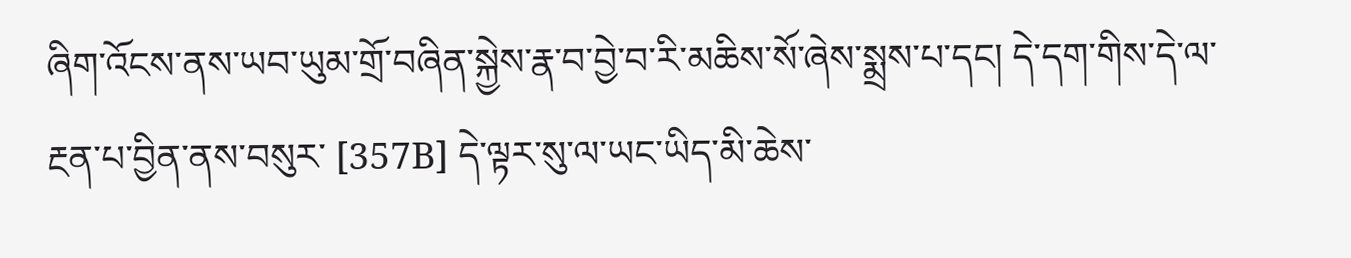ཞིག་འོངས་ནས་ཡབ་ཡུམ་གྲོ་བཞིན་སྐྱེས་རྣ་བ་བྱེ་བ་རི་མཆིས་སོ་ཞེས་སྨྲས་པ་དང། དེ་དག་གིས་དེ་ལ་རྔན་པ་བྱིན་ནས་བསུར་ [357B] དེ་ལྟར་སུ་ལ་ཡང་ཡིད་མི་ཆེས་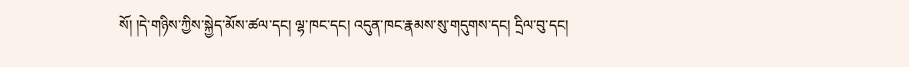སོ། །དེ་གཉིས་ཀྱིས་སྐྱེད་མོས་ཚལ་དང། ལྷ་ཁང་དང། འདུན་ཁང་རྣམས་སུ་གདུགས་དང། དྲིལ་བུ་དང།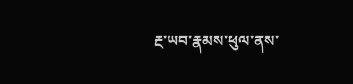རྔ་ཡབ་རྣམས་ཕུལ་ནས་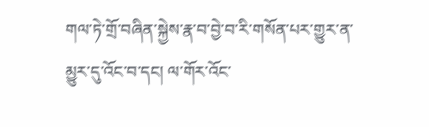གལ་ཏེ་གྲོ་བཞིན་སྐྱེས་རྣ་བ་བྱེ་བ་རི་གསོན་པར་གྱུར་ན་མྱུར་དུ་འོང་བ་དང། ལ་གོར་འོང་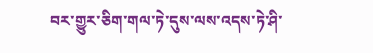བར་གྱུར་ཅིག་གལ་ཏེ་དུས་ལས་འདས་ཏེ་ཤི་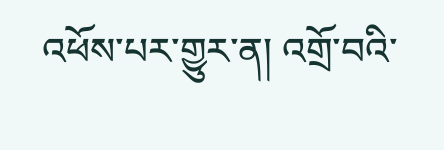འཕོས་པར་གྱུར་ན། འགྲོ་བའི་